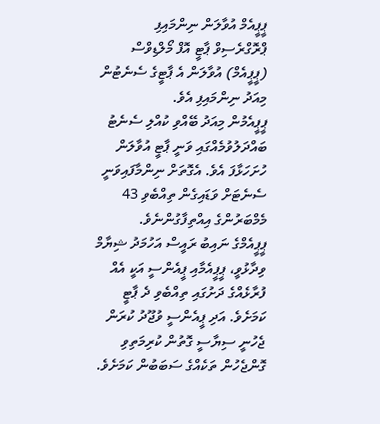ޕީޕީއެމް އުވާލަން ނިންމައިފި
ޕްރޮގްރެސިވް ޕާޓީ އޮފް މޯލްޑިވްސް (ޕީޕީއެމް) އުވާލަން އެ ޕާޓީގެ ސެނެޓުން މިއަދު ނިންމައިފި އެވެ.
ޕީޕީއެމުން މިއަދު ބޭއްވި ކުއްލި ސެނެޓު ބައްދަލުވުމެއްގައި ވަނީ ޕާޓީ އުވާލަން ހުށަހަޅާފަ އެވެ. އެގޮތަށް ނިންމާފައިވަނީ ސެނެޓަށް ވަޑައިގެން ތިއްބެވި 43 މެމްބަރުންގެ އިއްތިފާގުންނެވެ.
ޕީޕީއެމްގެ ނައިބު ރައީސް އަހުމަދު ޝިޔާމް ވިދާޅުވީ، ޕީޕީއެމާއި ޕީއެންސީ އަކީ އެއް ފުރާޅެއްގެ ދަށުގައި ތިއްބެވި ދެ ޕާޓީ ކަމަށެވެ. އަދި ޕީއެންސީ ވުޖޫދު ކުރަން ޖެހުނީ ސިޔާސީ ގޮތުން ކުރިމަތިވި ގޮންޖެހުން ތަކެއްގެ ސަބަބުން ކަމަށެވެ.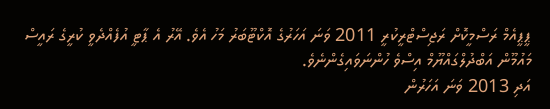ޕީޕީއެމް ރަސްމީކޮށް ރަޖިސްޓްރީކުރީ 2011 ވަނަ އަހަރުގެ އޮކްޓޫބަރު މަހު އެވެ. އޭރު އެ ޕާޓީ އުފެއްދެވީ ކުރީގެ ރައީސް މައުމޫން އަބްދުލްގައްޔޫމް އިސްވެ ހުންނަވައިގެންނެވެ.
އަދި 2013 ވަނަ އަހަރުން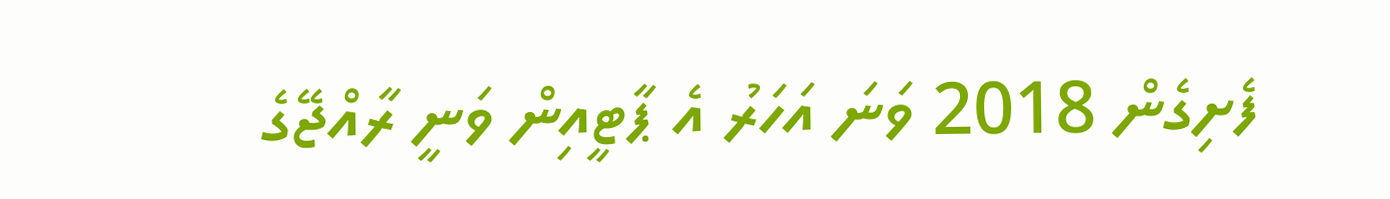ފެށިގެން 2018 ވަނަ އަހަރު އެ ޕާޓީއިން ވަނީ ރާއްޖޭގެ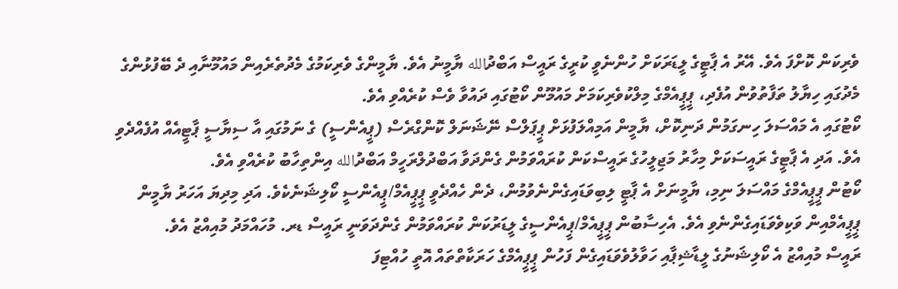ވެރިކަން ކޮށްފަ އެވެ. އޭރު އެ ޕާޓީގެ ލީޑަރަކަށް ހުންނެވީ ކުރީގެ ރައީސް އަބްދުالله ޔާމީނު އެވެ. ޔާމީންގެ ވެރިކަމުގެ މެދުތެރެއިން މައުމޫނާއި ދެ ބޭފުޅުންގެ މެދުގައި ހިޔާލު ތަފާތުވުން އުފެދި، ޕީޕީއެމްގެ މިލްކުވެރިކަމަށް މައުމޫން ކޯޓުގައި ދައުވާ ވެސް ކުރެއްވި އެވެ.
ކޯޓުގައި އެ މައްސަލަ ހިނގަމުން ދަނިކޮށް، ޔާމީން އަމިއްލަފުޅަށް ޕީޕަލްސް ނޭޝަނަލް ކޮންގްރެސް (ޕީއެންސީ) ގެ ނަމުގައި އާ ސިޔާސީ ޕާޓީއެއް އުފެއްދެވި އެވެ. އަދި އެ ޕާޓީގެ ރައީސަކަށް މިހާރު މަޖިލީހުގެ ރައީސްކަން ކުރައްވަމުން ގެންދަވާ އަބްދުލްރަހީމް އަބްދުالله އިންތިހާބު ކުރެއްވި އެވެ.
ކޯޓުން ޕީޕީއެމްގެ މައްސަލަ ނިމި، ޔާމީނަށް އެ ޕާޓީ ލިބިވަޑައިގެންނެވުމުން، ދެން ހެއްދެވީ ޕީޕީއެމް/ޕީއެންސީ ކޯލިޝަނެކެވެ. އަދި މިދިޔަ އަހަރު ޔާމީން ޕީޕީއެމްއިން ވަކިވެވަޑައިގެންނެވި އެވެ. އެހިސާބުން ޕީޕީއެމް/ޕީއެންސީގެ ލީޑަރުކަން ކުރައްވަމުން ގެންދަވަނީ ރައީސް ޑރ. މުހައްމަދު މުއިއްޒު އެވެ.
ރައީސް މުއިއްޒު އެ ކޯލިޝަނުގެ ލީޑާޝިޕާއި ހަވާލުވެވަޑައިގެން ފަހުން ޕީޕީއެމްގެ ހަރަކާތްތައް އޮތީ ހުއްޓިފަ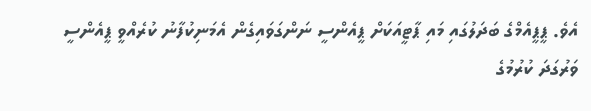އެވެ. ޕީޕީއެމްގެ ބަދަލުގައި މައި ޕާޓީއަކަށް ޕީއެންސީ ނަންގަވައިގެން އެމަނިކުފާނު ކުރެއްވީ ޕީއެންސީ ވަރުގަދަ ކުރުމުގެ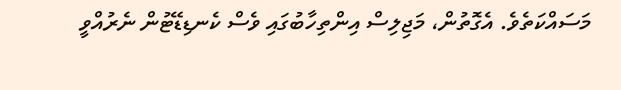މަސައްކަތެވެ. އެގޮތުން، މަޖިލިސް އިންތިހާބުގައި ވެސް ކެނޑިޑޭޓުން ނެރުއްވީ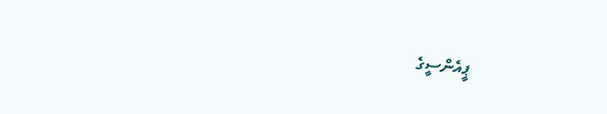ޕީއެންސީގެ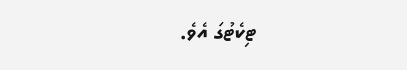ޓިކެޓުގަ އެވެ.